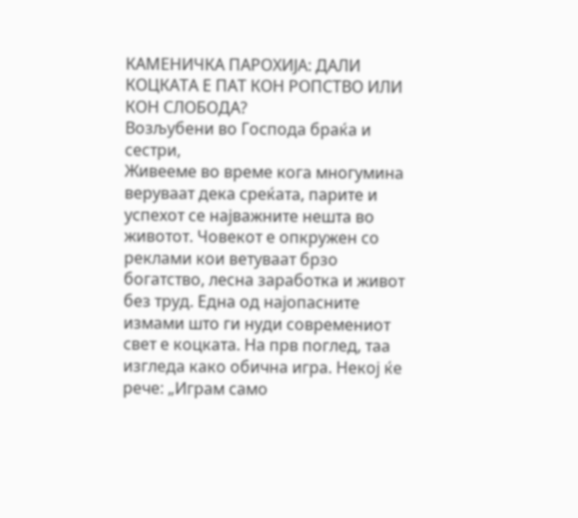КАМЕНИЧКА ПАРОХИЈА: ДАЛИ КОЦКАТА Е ПАТ КОН РОПСТВО ИЛИ КОН СЛОБОДА?
Возљубени во Господа браќа и сестри,
Живееме во време кога многумина веруваат дека среќата, парите и успехот се најважните нешта во животот. Човекот е опкружен со реклами кои ветуваат брзо богатство, лесна заработка и живот без труд. Една од најопасните измами што ги нуди современиот свет е коцката. На прв поглед, таа изгледа како обична игра. Некој ќе рече: „Играм само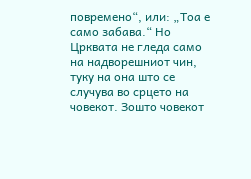повремено“, или: „Тоа е само забава.“ Но Црквата не гледа само на надворешниот чин, туку на она што се случува во срцето на човекот. Зошто човекот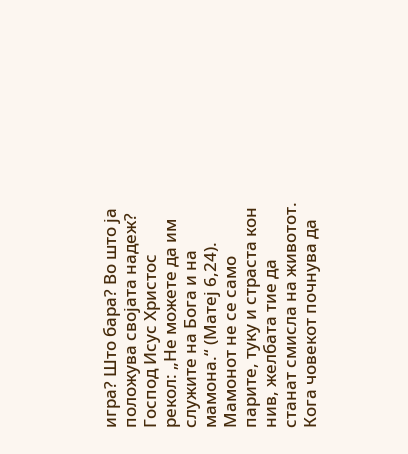игра? Што бара? Во што ја положува својата надеж?
Господ Исус Христос рекол: „Не можете да им служите на Бога и на мамона.“ (Матеј 6,24). Мамонот не се само парите, туку и страста кон нив, желбата тие да станат смисла на животот. Кога човекот почнува да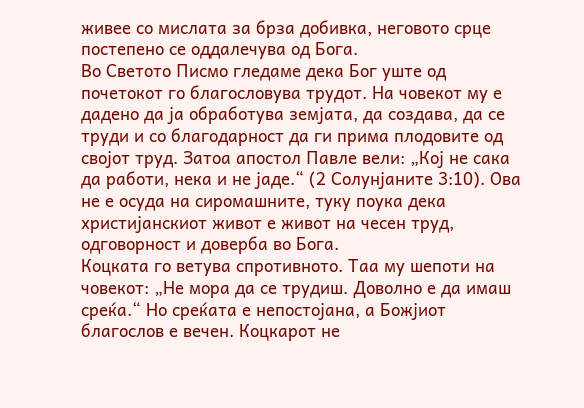живее со мислата за брза добивка, неговото срце постепено се оддалечува од Бога.
Во Светото Писмо гледаме дека Бог уште од почетокот го благословува трудот. На човекот му е дадено да ја обработува земјата, да создава, да се труди и со благодарност да ги прима плодовите од својот труд. Затоа апостол Павле вели: „Кој не сака да работи, нека и не јаде.“ (2 Солунјаните 3:10). Ова не е осуда на сиромашните, туку поука дека христијанскиот живот е живот на чесен труд, одговорност и доверба во Бога.
Коцката го ветува спротивното. Таа му шепоти на човекот: „Не мора да се трудиш. Доволно е да имаш среќа.“ Но среќата е непостојана, а Божјиот благослов е вечен. Коцкарот не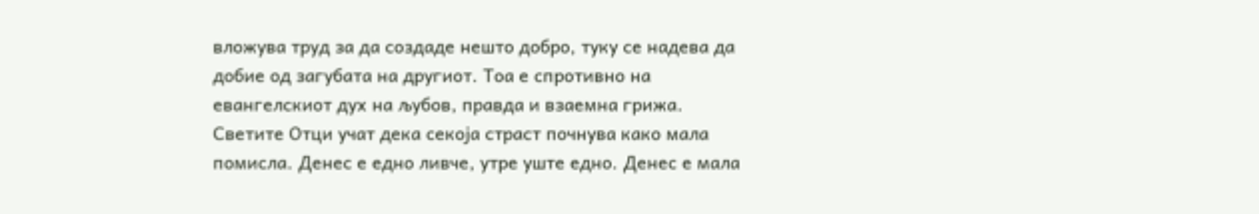вложува труд за да создаде нешто добро, туку се надева да добие од загубата на другиот. Тоа е спротивно на евангелскиот дух на љубов, правда и взаемна грижа.
Светите Отци учат дека секоја страст почнува како мала помисла. Денес е едно ливче, утре уште едно. Денес е мала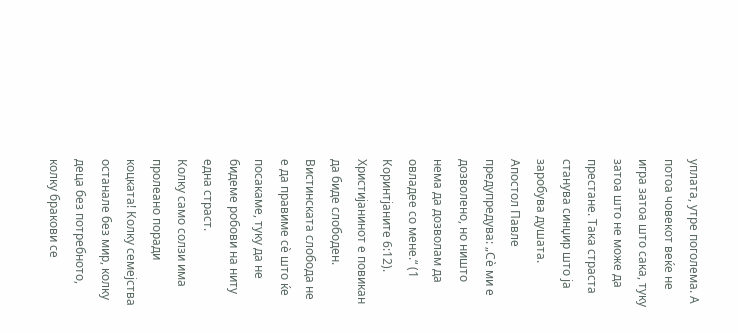уплата, утре поголема. А потоа човекот веќе не игра затоа што сака, туку затоа што не може да престане. Така страста станува синџир што ја заробува душата.
Апостол Павле предупредува: „Сè ми е дозволено, но ништо нема да дозволам да овладее со мене.“ (1 Коринтјаните 6:12). Христијанинот е повикан да биде слободен. Вистинската слобода не е да правиме сè што ќе посакаме, туку да не бидеме робови на ниту една страст.
Колку само солзи има пролеано поради коцката! Колку семејства останале без мир, колку деца без потребното, колку бракови се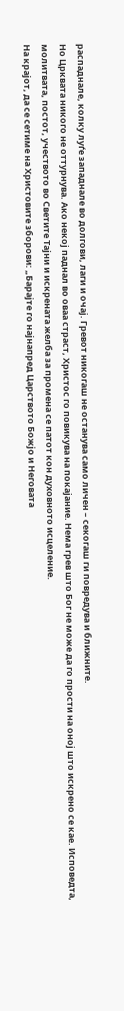распаднале, колку луѓе западнале во долгови, лаги и очај. Гревот никогаш не останува само личен – секогаш ги повредува и ближните.
Но Црквата никого не оттурнува. Ако некој паднал во оваа страст, Христос го повикува на покајание. Нема грев што Бог не може да го прости на оној што искрено се кае. Исповедта, молитвата, постот, учеството во Светите Тајни и искрената желба за промена се патот кон духовното исцеление.
На крајот, да се сетиме на Христовите зборови: „Барајте го најнапред Царството Божјо и Неговата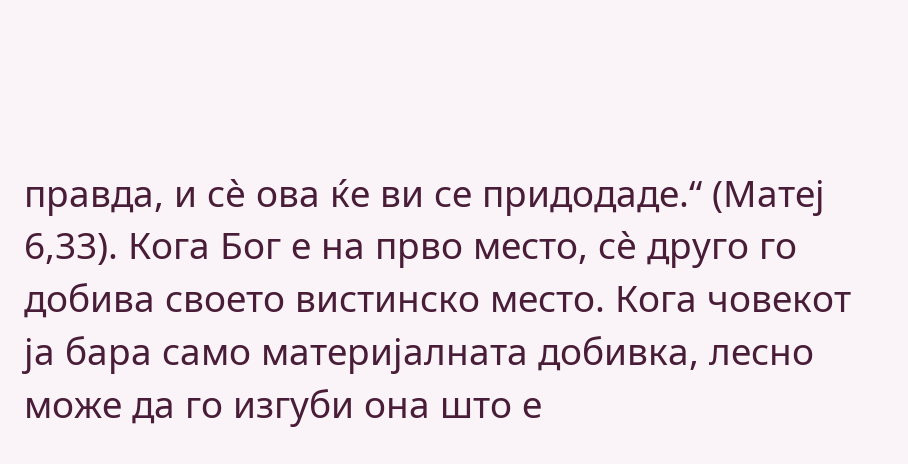правда, и сè ова ќе ви се придодаде.“ (Матеј 6,33). Кога Бог е на прво место, сè друго го добива своето вистинско место. Кога човекот ја бара само материјалната добивка, лесно може да го изгуби она што е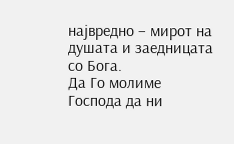највредно – мирот на душата и заедницата со Бога.
Да Го молиме Господа да ни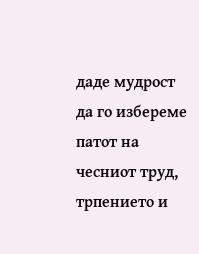даде мудрост да го избереме патот на чесниот труд, трпението и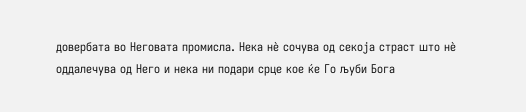довербата во Неговата промисла. Нека нè сочува од секоја страст што нè оддалечува од Него и нека ни подари срце кое ќе Го љуби Бога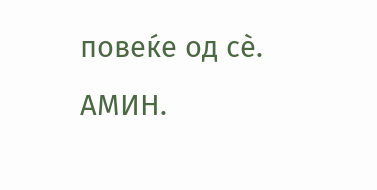повеќе од сè.
АМИН.